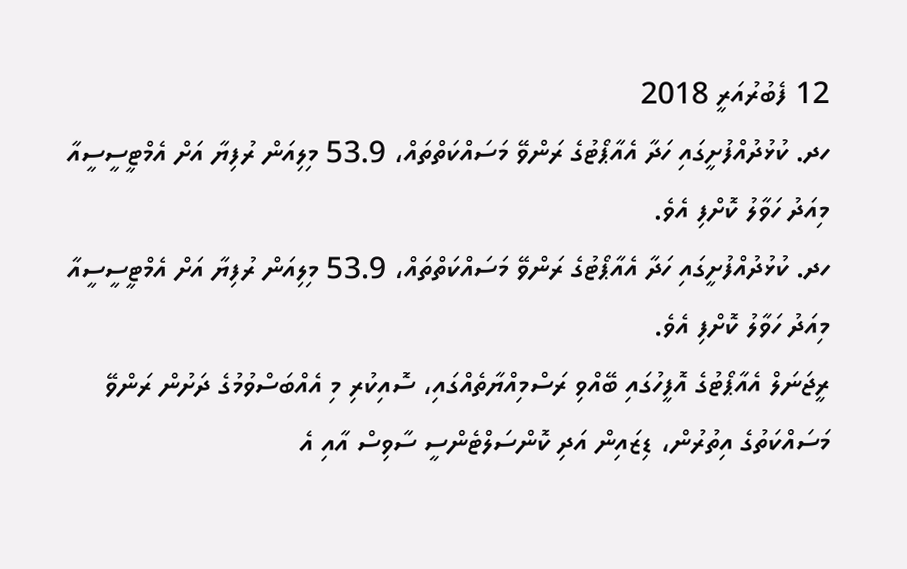12 ފެބުރުއަރީ 2018
ހދ. ކުޅުދުއްފުށީގައި ހަދާ އެއާޕޯޓުގެ ރަންވޭ މަސައްކަތްތައް، 53.9 މިލިއަން ރުފިޔާ އަށް އެމްޓީސީސީއާ މިއަދު ހަވާލު ކޮށްފި އެވެ.
ހދ. ކުޅުދުއްފުށީގައި ހަދާ އެއާޕޯޓުގެ ރަންވޭ މަސައްކަތްތައް، 53.9 މިލިއަން ރުފިޔާ އަށް އެމްޓީސީސީއާ މިއަދު ހަވާލު ކޮށްފި އެވެ.
ރީޖަނަލް އެއާޕޯޓުގެ އޮފީހުގައި ބޭއްވި ރަސްމިއްޔާތެއްގައި، ސޮއިކުރި މި އެއްބަސްވުމުގެ ދަށުން ރަންވޭ މަސައްކަތުގެ އިތުރުން، ޑިޒައިން އަދި ކޮންސަލްޓެންސީ ސާވިސް އާއި އެ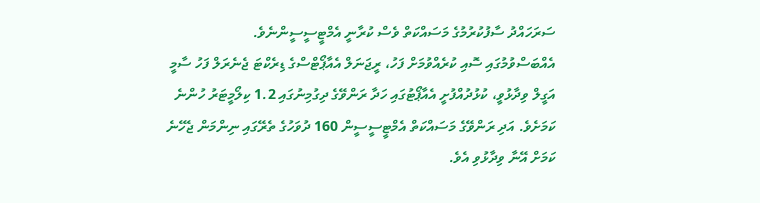ސަރަހައްދު ސާފުކުރުމުގެ މަސައްކަތް ވެސް ކުރާނީ އެމްޓީސީސީންނެވެ.
އެއްބަސްވުމުގައި ސޮއި ކުރެއްވުމަށް ފަހު، ރީޖަނަލް އެއާޕޯޓްސްގެ ޑިރެކްޓަ ޖެނެރަލް ފަހު ސާމީ އަގީލް ވިދާޅުވީ، ކުޅުދުއްފުށީ އެއާޕޯޓުގައި ހަދާ ރަންވޭގެ ދިގުމިނުގައި 1.2 ކިލޯމީޓަރު ހުންނެ ކަމަށެވެ. އަދި ރަންވޭގެ މަސައްކަތް އެމްޓީސީސީން 160 ދުވަހުގެ ތެރޭގައި ނިންމަން ޖެހޭނެ ކަމަށް އޭނާ ވިދާޅުވި އެވެ.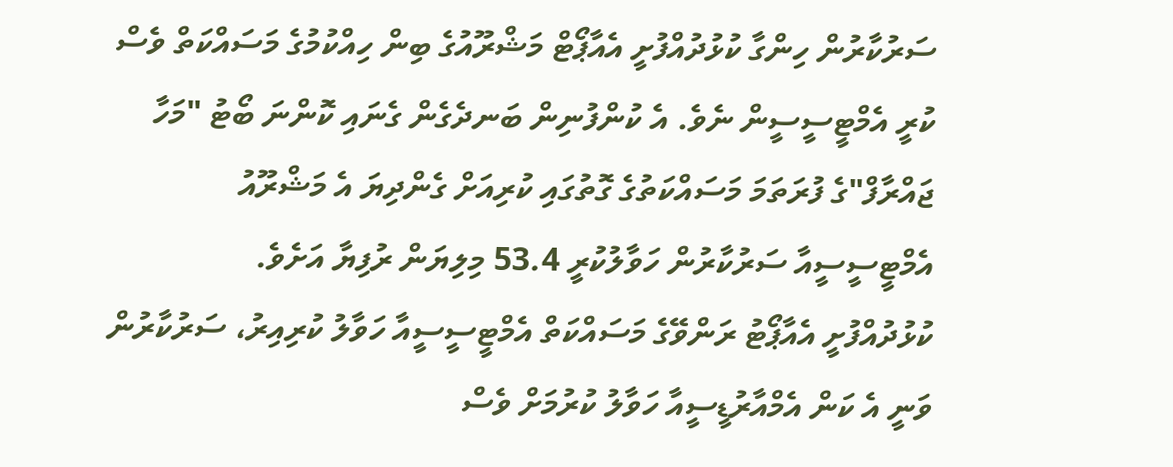ސަރުކާރުން ހިންގާ ކުޅުދުއްފުށީ އެއާޕޯޓް މަޝްރޫއުގެ ބިން ހިއްކުމުގެ މަސައްކަތް ވެސް ކުރީ އެމްޓީސީސީން ނެވެ. އެ ކުންފުނިން ބަނދެގެން ގެނައި ކޮންނަ ބޯޓު "މަހާ ޖައްރާފް"ގެ ފުރަތަމަ މަސައްކަތުގެ ގޮތުގައި ކުރިއަށް ގެންދިޔަ އެ މަޝްރޫއު އެމްޓީސީސީއާ ސަރުކާރުން ހަވާލުކުރީ 53.4 މިލިޔަން ރުފިޔާ އަށެވެ.
ކުޅުދުއްފުށީ އެއާޕޯޓު ރަންވޭގެ މަސައްކަތް އެމްޓީސީސީއާ ހަވާލު ކުރިއިރު، ސަރުކާރުން ވަނީ އެ ކަން އެމްއާރުޑީސީއާ ހަވާލު ކުރުމަށް ވެސް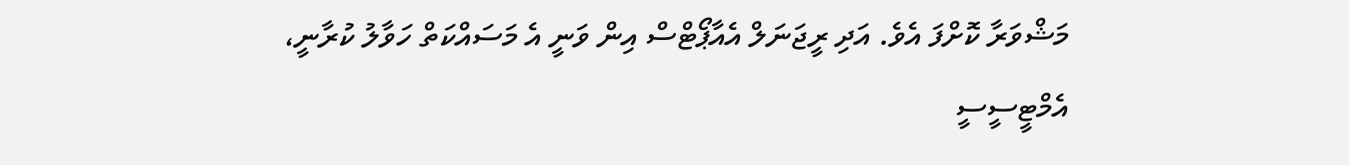މަޝްވަރާ ކޮށްފަ އެވެ. އަދި ރީޖަނަލް އެއާޕޯޓްސް އިން ވަނީ އެ މަސައްކަތް ހަވާލު ކުރާނީ، އެމްޓީސީސީ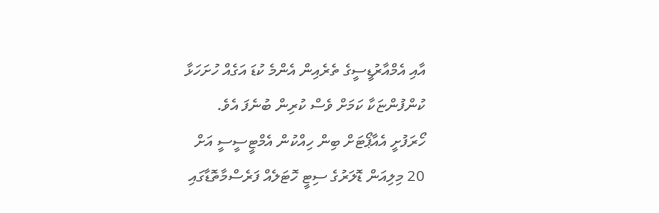އާއި އެމްއާރުޑީސީގެ ތެރެއިން އެންމެ ކުޑަ އަގެއް ހުށަހަޅާ ކުންފުންޏަކާ ކަމަށް ވެސް ކުރިން ބުނެފަ އެވެ.
ހޯރަފުށީ އެއާޕޯޓަށް ބިން ހިއްކުން އެމްޓީސީސީ އަށް
20 މިލިއަން ޑޮލަރުގެ ސިޓީ ހޮޓަލެއް ފަރެސްމާތޮޑާގައި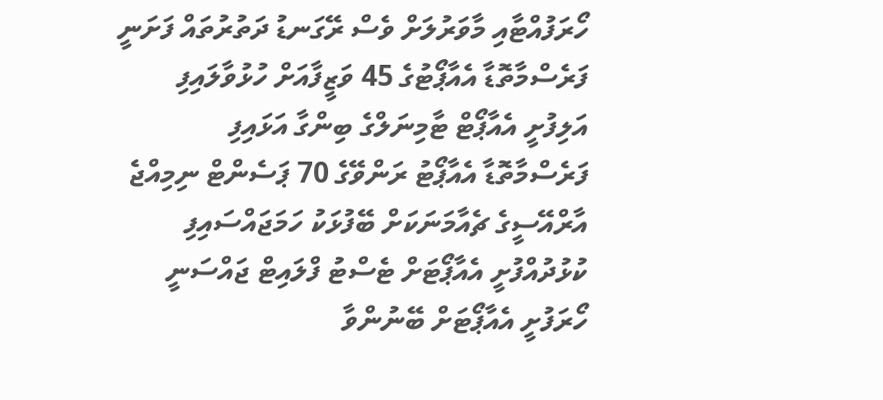ހޯރަފުއްޓާއި މާވަރުލަށް ވެސް ރޭގަނޑު ދަތުރުތައް ފަށަނީ
ފަރެސްމާތޮޑާ އެއާޕޯޓުގެ 45 ވަޒީފާއަށް ހުޅުވާލައިފި
އަލިފުށީ އެއާޕޯޓް ޓާމިނަލްގެ ބިންގާ އަޅައިފި
ފަރެސްމާތޮޑާ އެއާޕޯޓު ރަންވޭގެ 70 ޕަސެންޓް ނިމިއްޖެ
އާރްއޭސީގެ ޗެއާމަނަކަށް ބޭފުޅަކު ހަމަޖައްސައިފި
ކުޅުދުއްފުށީ އެއާޕޯޓަށް ޓެސްޓު ފްލައިޓް ޖައްސަނީ
ހޯރަފުށީ އެއާޕޯޓަށް ބޭނުންވާ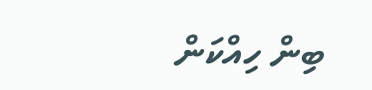ބިން ހިއްކަން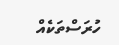ހުރަސްތަކެއް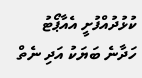ކުޅުދުއްފުށީ އެއާޕޯޓު ހަދާނެ ބަޔަކު އަދި ނެތް